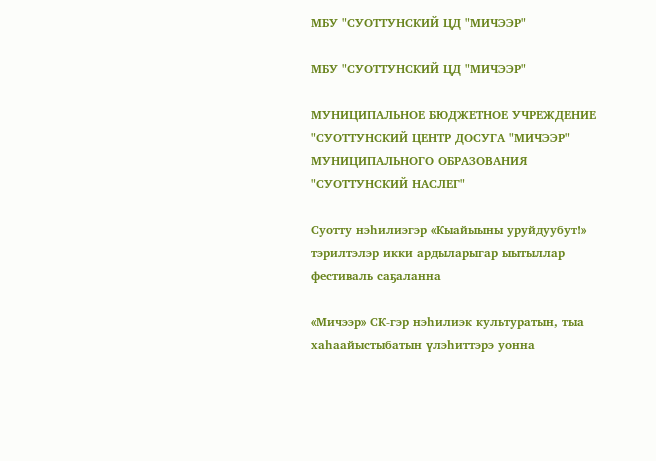МБУ "СУОТТУНСКИЙ ЦД "МИЧЭЭР"

МБУ "СУОТТУНСКИЙ ЦД "МИЧЭЭР"

МУНИЦИПАЛЬНОЕ БЮДЖЕТНОЕ УЧРЕЖДЕНИЕ "СУОТТУНСКИЙ ЦЕНТР ДОСУГА "МИЧЭЭР" МУНИЦИПАЛЬНОГО ОБРАЗОВАНИЯ "СУОТТУНСКИЙ НАСЛЕГ"

Суотту нэһилиэгэр «Кыайыыны уруйдуубут!» тэрилтэлэр икки ардыларыгар ыытыллар фестиваль саҕаланна

«Мичээр» СК-гэр нэһилиэк культуратын, тыа хаһаайыстыбатын үлэһиттэрэ уонна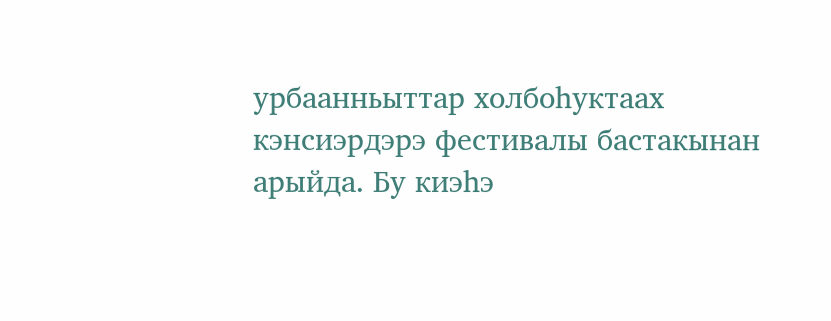урбаанньыттар холбоһуктаах кэнсиэрдэрэ фестивалы бастакынан арыйда. Бу киэһэ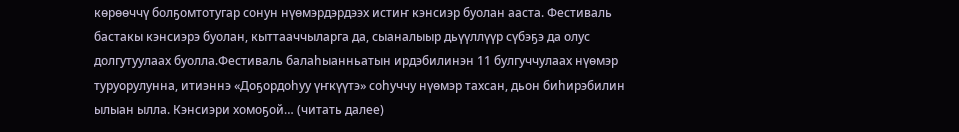көрөөччү болҕомтотугар сонун нүөмэрдэрдээх истиҥ кэнсиэр буолан ааста. Фестиваль бастакы кэнсиэрэ буолан, кыттааччыларга да, сыаналыыр дьүүллүүр сүбэҕэ да олус долгутуулаах буолла.Фестиваль балаһыанньатын ирдэбилинэн 11 булгуччулаах нүөмэр туруорулунна, итиэннэ «Доҕордоһуу үҥкүүтэ» соһуччу нүөмэр тахсан, дьон биһирэбилин ылыан ылла. Кэнсиэри хомоҕой… (читать далее)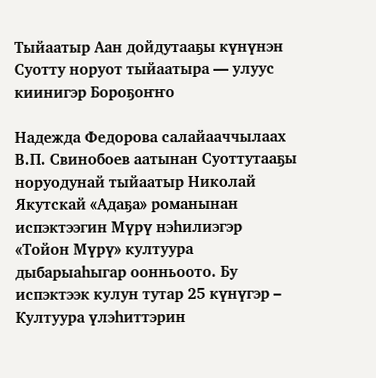Тыйаатыр Аан дойдутааҕы күнүнэн Суотту норуот тыйаатыра — улуус киинигэр Бороҕоҥҥо

Надежда Федорова салайааччылаах В.П. Свинобоев аатынан Суоттутааҕы норуодунай тыйаатыр Николай Якутскай «Адаҕа» романынан испэктээгин Мүрү нэһилиэгэр «Тойон Мүрү» култуура дыбарыаһыгар оонньоото. Бу испэктээк кулун тутар 25 күнүгэр – Култуура үлэһиттэрин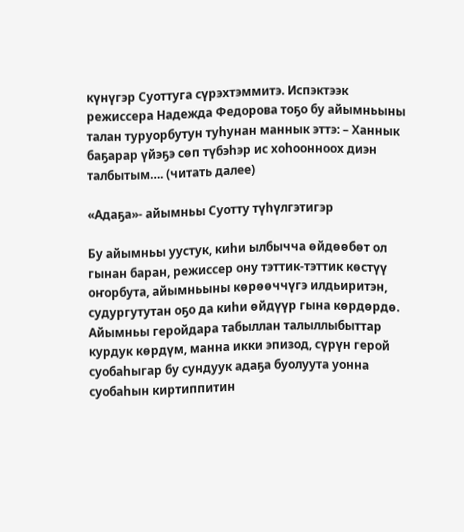күнүгэр Суоттуга сүрэхтэммитэ. Испэктээк режиссера Надежда Федорова тоҕо бу айымньыны талан туруорбутун туһунан маннык эттэ: – Ханнык баҕарар үйэҕэ сөп түбэһэр ис хоһоонноох диэн талбытым…. (читать далее)

«Адаҕа»- айымньы Суотту түһүлгэтигэр

Бу айымньы уустук, киһи ылбычча өйдөөбөт ол гынан баран, режиссер ону тэттик-тэттик көстүү оҥорбута, айымньыны көрөөччүгэ илдьиритэн, судургутутан оҕо да киһи өйдүүр гына көрдөрдө. Айымньы геройдара табыллан талыллыбыттар курдук көрдүм, манна икки эпизод, сүрүн герой суобаһыгар бу сундуук адаҕа буолуута уонна суобаһын киртиппитин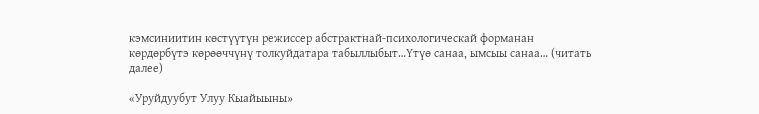кэмсиниитин көстүүтүн режиссер абстрактнай-психологическай форманан көрдөрбүтэ көрөөччүнү толкуйдатара табыллыбыт…Үтүө санаа, ымсыы санаа… (читать далее)

«Уруйдуубут Улуу Кыайыыны»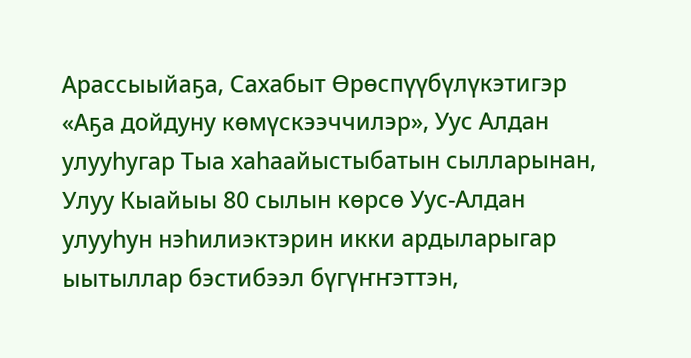Арассыыйаҕа, Сахабыт Өрөспүүбүлүкэтигэр «Аҕа дойдуну көмүскээччилэр», Уус Алдан улууһугар Тыа хаһаайыстыбатын сылларынан, Улуу Кыайыы 80 сылын көрсө Уус-Алдан улууһун нэһилиэктэрин икки ардыларыгар ыытыллар бэстибээл бүгүҥҥэттэн,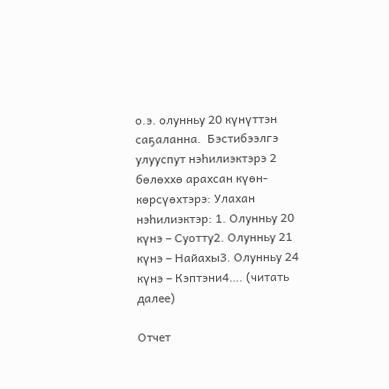о.э. олунньу 20 күнүттэн саҕаланна.  Бэстибээлгэ улууспут нэһилиэктэрэ 2 бөлөххө арахсан күөн-көрсүөхтэрэ: Улахан нэһилиэктэр: 1. Олунньу 20 күнэ – Суотту2. Олунньу 21 күнэ – Найахы3. Олунньу 24 күнэ – Кэптэни4…. (читать далее)

Отчет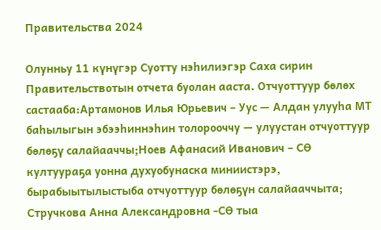Правительства 2024

Олунньу 11 күнүгэр Суотту нэһилиэгэр Саха сирин Правительствотын отчета буолан ааста. Отчуоттуур бөлөх састааба:Артамонов Илья Юрьевич – Уус — Алдан улууһа МТ баһылыгын эбээһиннэһин толорооччу — улуустан отчуоттуур бөлөҕү салайааччы;Ноев Афанасий Иванович – СӨ култуураҕа уонна духуобунаска миниистэрэ, бырабыытылыстыба отчуоттуур бөлөҕүн салайааччыта; Стручкова Анна Александровна -СӨ тыа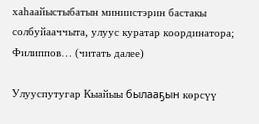хаһаайыстыбатын миниистэрин бастакы солбуйааччыта, улуус куратар координатора; Филиппов… (читать далее)

Улууспутугар Кыайыы былааҕын көрсүү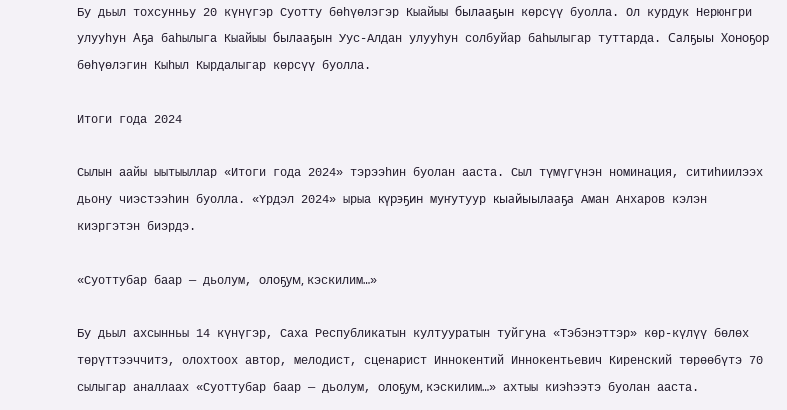Бу дьыл тохсунньу 20 күнүгэр Суотту бөһүөлэгэр Кыайыы былааҕын көрсүү буолла. Ол курдук Нерюнгри улууһун Аҕа баһылыга Кыайыы былааҕын Уус-Алдан улууһун солбуйар баһылыгар туттарда. Салҕыы Хоноҕор бөһүөлэгин Кыһыл Кырдалыгар көрсүү буолла.

Итоги года 2024

Сылын аайы ыытыыллар «Итоги года 2024» тэрээһин буолан ааста. Сыл түмүгүнэн номинация, ситиһиилээх дьону чиэстээһин буолла. «Үрдэл 2024» ырыа күрэҕин муҥутуур кыайыылааҕа Аман Анхаров кэлэн киэргэтэн биэрдэ.

«Суоттубар баар — дьолум, олоҕум, кэскилим…»

Бу дьыл ахсынньы 14 күнүгэр, Саха Республикатын култууратын туйгуна «Тэбэнэттэр» көр-күлүү бөлөх төрүттээччитэ, олохтоох автор, мелодист, сценарист Иннокентий Иннокентьевич Киренский төрөөбүтэ 70 сылыгар аналлаах «Суоттубар баар — дьолум, олоҕум, кэскилим…» ахтыы киэһээтэ буолан ааста.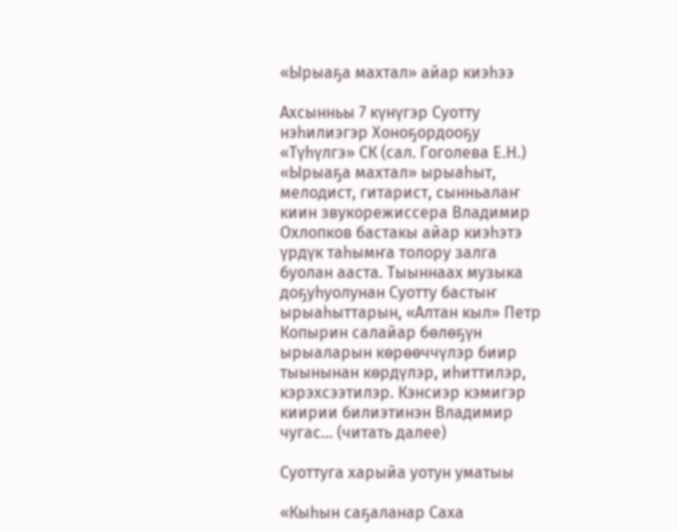«Ырыаҕа махтал» айар киэһээ

Ахсынньы 7 күнүгэр Суотту нэһилиэгэр Хоноҕордооҕу «Түһүлгэ» СК (сал. Гоголева Е.Н.) «Ырыаҕа махтал» ырыаһыт, мелодист, гитарист, сынньалаҥ киин звукорежиссера Владимир Охлопков бастакы айар киэһэтэ үрдүк таһымҥа толору залга буолан ааста. Тыыннаах музыка доҕуһуолунан Суотту бастыҥ ырыаһыттарын, «Алтан кыл» Петр Копырин салайар бөлөҕүн ырыаларын көрөөччүлэр биир тыынынан көрдүлэр, иһиттилэр, кэрэхсээтилэр. Кэнсиэр кэмигэр киирии билиэтинэн Владимир чугас… (читать далее)

Суоттуга харыйа уотун уматыы

«Кыһын саҕаланар Саха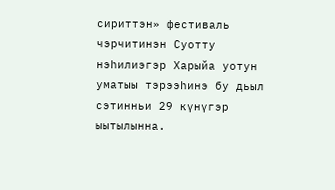сириттэн» фестиваль чэрчитинэн Суотту нэһилиэгэр Харыйа уотун уматыы тэрээһинэ бу дьыл сэтинньи 29 күнүгэр ыытылынна.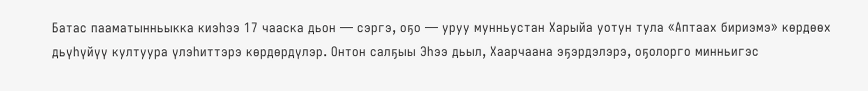Батас пааматынньыкка киэһээ 17 чааска дьон — сэргэ, оҕо — уруу мунньустан Харыйа уотун тула «Аптаах бириэмэ» көрдөөх дьүһүйүү култуура үлэһиттэрэ көрдөрдүлэр. Онтон салҕыы Эһээ дьыл, Хаарчаана эҕэрдэлэрэ, оҕолорго минньигэс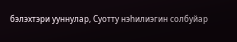бэлэхтэри ууннулар, Суотту нэһилиэгин солбуйар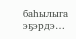баһылыга эҕэрдэ…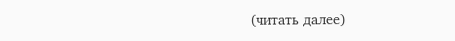(читать далее)